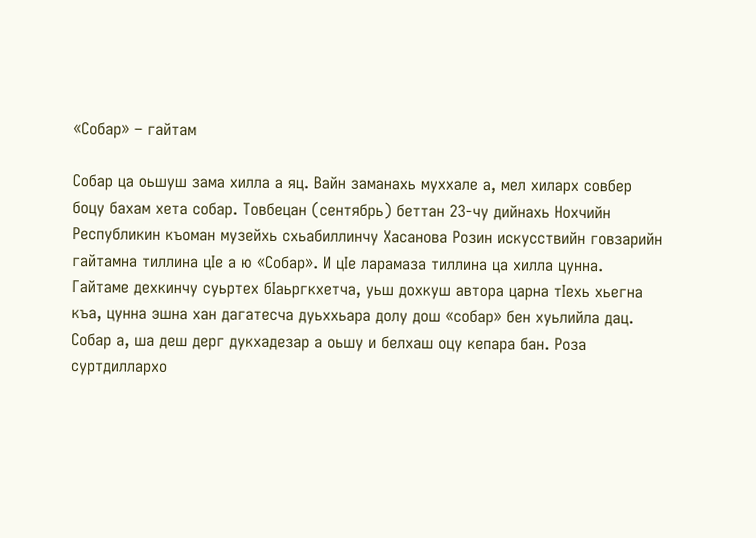«Собар» – гайтам

Собар ца оьшуш зама хилла а яц. Вайн заманахь муххале а, мел хиларх совбер боцу бахам хета собар. Товбецан (сентябрь) беттан 23-чу дийнахь Нохчийн Республикин къоман музейхь схьабиллинчу Хасанова Розин искусствийн говзарийн гайтамна тиллина цӀе а ю «Собар». И цӀе ларамаза тиллина ца хилла цунна. Гайтаме дехкинчу суьртех бӀаьргкхетча, уьш дохкуш автора царна тӀехь хьегна къа, цунна эшна хан дагатесча дуьххьара долу дош «собар» бен хуьлийла дац. Собар а, ша деш дерг дукхадезар а оьшу и белхаш оцу кепара бан. Роза суртдиллархо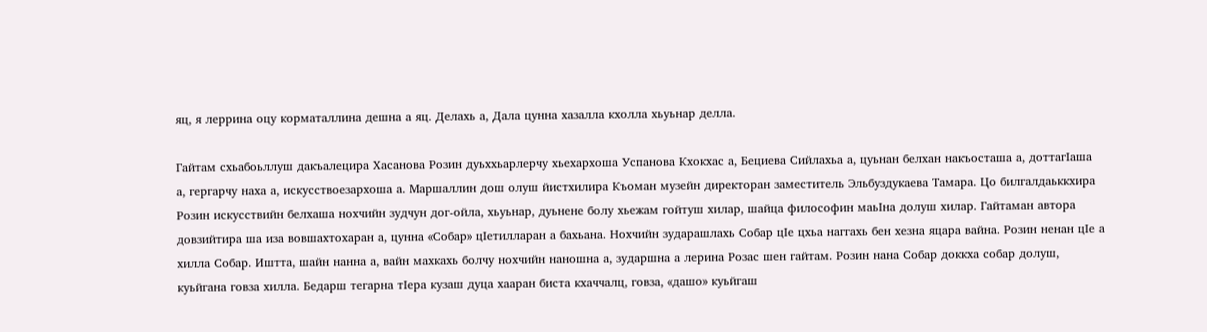яц, я леррина оцу корматаллина дешна а яц. Делахь а, Дала цунна хазалла кхолла хьуьнар делла.

Гайтам схьабоьллуш дакъалецира Хасанова Розин дуьххьарлерчу хьехархоша Успанова Кхокхас а, Бециева Сийлахьа а, цуьнан белхан накъосташа а, доттагӀаша а, гергарчу наха а, искусствоезархоша а. Маршаллин дош олуш йистхилира Къоман музейн директоран заместитель Эльбуздукаева Тамара. Цо билгалдаьккхира Розин искусствийн белхаша нохчийн зудчун дог-ойла, хьуьнар, дуьнене болу хьежам гойтуш хилар, шайца философин маьӀна долуш хилар. Гайтаман автора довзийтира ша иза вовшахтохаран а, цунна «Собар» цӀетилларан а бахьана. Нохчийн зударашлахь Собар цӀе цхьа наггахь бен хезна яцара вайна. Розин ненан цӀе а хилла Собар. Иштта, шайн нанна а, вайн махкахь болчу нохчийн наношна а, зударшна а лерина Розас шен гайтам. Розин нана Собар доккха собар долуш, куьйгана говза хилла. Бедарш тегарна тӀера кузаш дуца хааран биста кхаччалц, говза, «дашо» куьйгаш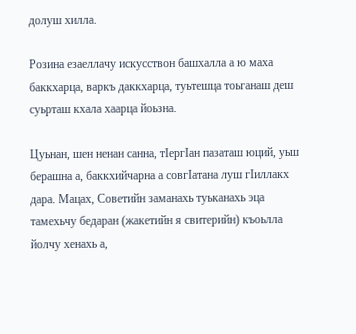долуш хилла.

Розина езаеллачу искусствон башхалла а ю маха баккхарца, варкъ даккхарца, туьтешца тоьганаш деш суьрташ кхала хаарца йоьзна.

Цуьнан, шен ненан санна, тӀергӀан пазаташ юций, уьш берашна а, баккхийчарна а совгӀатана луш гӀиллакх дара. Мацах, Советийн заманахь туьканахь эца тамехьчу бедаран (жакетийн я свитерийн) къоьлла йолчу хенахь а,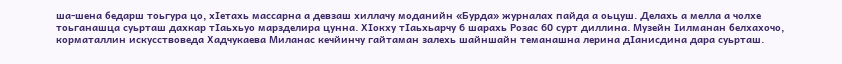ша-шена бедарш тоьгура цо, хӀетахь массарна а девзаш хиллачу моданийн «Бурда» журналах пайда а оьцуш. Делахь а мелла а чолхе тоьганашца суьрташ дахкар тӀаьхьуо марзделира цунна. ХӀокху тӀаьхьарчу 6 шарахь Розас 60 сурт диллина. Музейн Ӏилманан белхахочо, корматаллин искусствоведа Хадчукаева Миланас кечйинчу гайтаман залехь шайншайн теманашна лерина дӀанисдина дара суьрташ.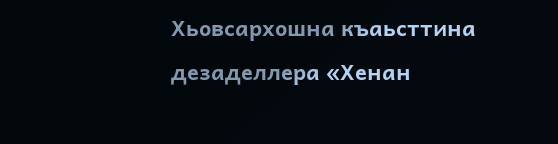Хьовсархошна къаьсттина дезаделлера «Хенан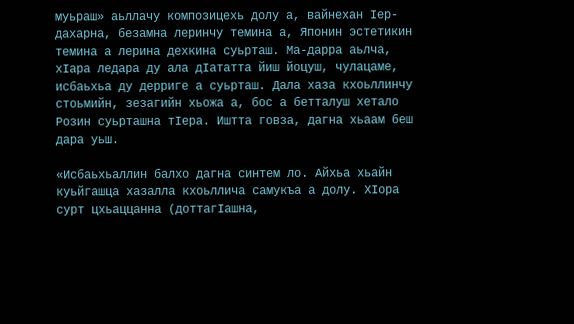муьраш» аьллачу композицехь долу а, вайнехан Ӏер-дахарна, безамна леринчу темина а, Японин эстетикин темина а лерина дехкина суьрташ. Ма-дарра аьлча, хӀара ледара ду ала дӀататта йиш йоцуш, чулацаме, исбаьхьа ду дерриге а суьрташ. Дала хаза кхоьллинчу стоьмийн, зезагийн хьожа а, бос а бетталуш хетало Розин суьрташна тӀера. Иштта говза, дагна хьаам беш дара уьш.

«Исбаьхьаллин балхо дагна синтем ло. Айхьа хьайн куьйгашца хазалла кхоьллича самукъа а долу. ХӀора сурт цхьаццанна (доттагӀашна,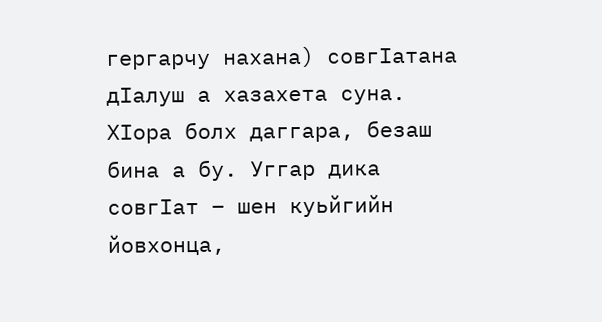гергарчу нахана) совгӀатана дӀалуш а хазахета суна. ХӀора болх даггара, безаш бина а бу. Уггар дика совгӀат – шен куьйгийн йовхонца,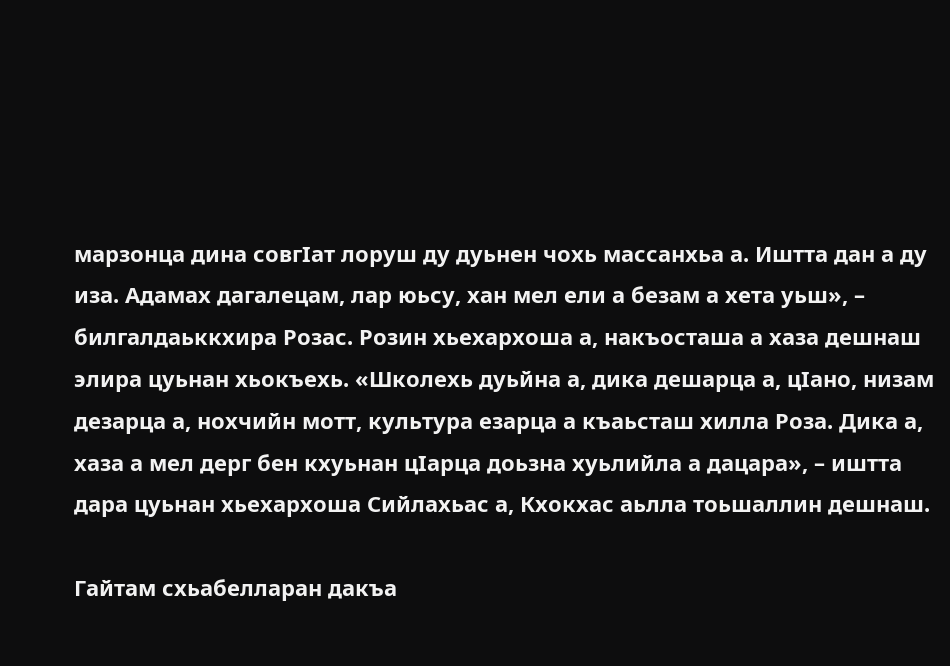марзонца дина совгӀат лоруш ду дуьнен чохь массанхьа а. Иштта дан а ду иза. Адамах дагалецам, лар юьсу, хан мел ели а безам а хета уьш», – билгалдаьккхира Розас. Розин хьехархоша а, накъосташа а хаза дешнаш элира цуьнан хьокъехь. «Школехь дуьйна а, дика дешарца а, цӀано, низам дезарца а, нохчийн мотт, культура езарца а къаьсташ хилла Роза. Дика а, хаза а мел дерг бен кхуьнан цӀарца доьзна хуьлийла а дацара», – иштта дара цуьнан хьехархоша Сийлахьас а, Кхокхас аьлла тоьшаллин дешнаш.

Гайтам схьабелларан дакъа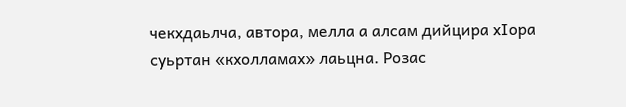чекхдаьлча, автора, мелла а алсам дийцира хӀора суьртан «кхолламах» лаьцна. Розас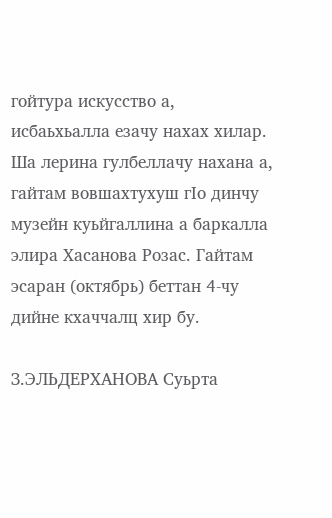гойтура искусство а, исбаьхьалла езачу нахах хилар. Ша лерина гулбеллачу нахана а, гайтам вовшахтухуш гӀо динчу музейн куьйгаллина а баркалла элира Хасанова Розас. Гайтам эсаран (октябрь) беттан 4-чу дийне кхаччалц хир бу.

З.ЭЛЬДЕРХАНОВА Суьрта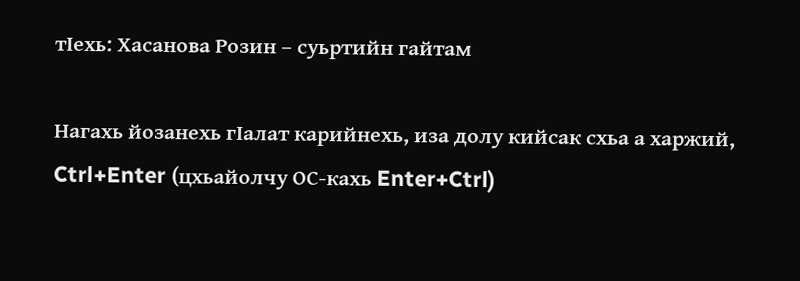тӀехь: Хасанова Розин – суьртийн гайтам

Нагахь йозанехь гIалат карийнехь, иза долу кийсак схьа а харжий, Ctrl+Enter (цхьайолчу ОС-кахь Enter+Ctrl)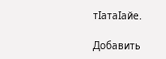тIатаIайе.

Добавить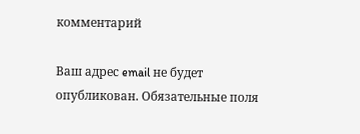комментарий

Ваш адрес email не будет опубликован. Обязательные поля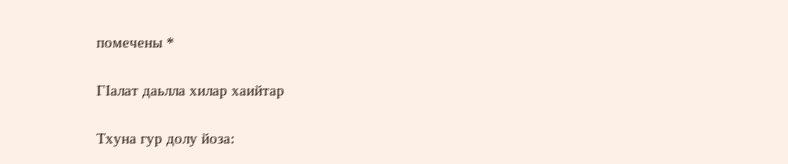помечены *

ГIалат даьлла хилар хаийтар

Тхуна гур долу йоза: